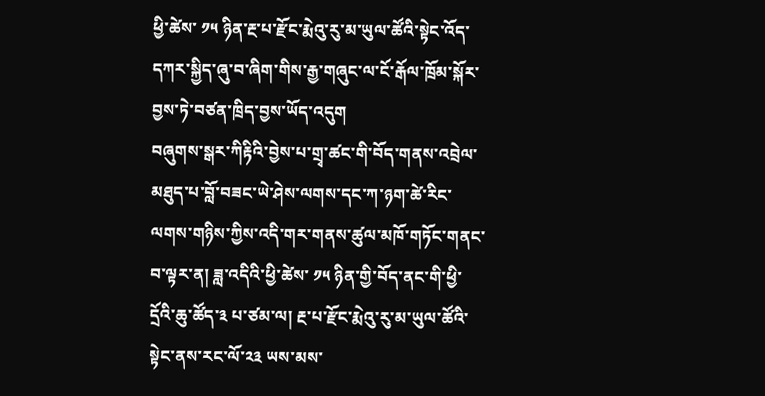ཕྱི་ཚེས་ ༡༥ ཉིན་རྔ་པ་རྫོང་རྨེའུ་རུ་མ་ཡུལ་ཚོའི་སྟེང་འོད་དཀར་སྐྱིད་ཞུ་བ་ཞིག་གིས་རྒྱ་གཞུང་ལ་ངོ་རྒོལ་ཁྲོམ་སྐོར་བྱས་ཏེ་བཙན་ཁྲིད་བྱས་ཡོད་འདུག
བཞུགས་སྒར་ཀིརྟིའི་བྱེས་པ་གྲྭ་ཚང་གི་བོད་གནས་འབྲེལ་མཐུད་པ་བློ་བཟང་ཡེ་ཤེས་ལགས་དང་ཀ་ཉག་ཚེ་རིང་ལགས་གཉིས་ཀྱིས་འདི་གར་གནས་ཚུལ་མཁོ་གཏོང་གནང་བ་ལྟར་ན། ཟླ་འདིའི་ཕྱི་ཚེས་ ༡༥ ཉིན་གྱི་བོད་ནང་གི་ཕྱི་དྲོའི་ཆུ་ཚོད་༣ པ་ཙམ་ལ། རྔ་པ་རྫོང་རྨེའུ་རུ་མ་ཡུལ་ཚོའི་སྟེང་ནས་རང་ལོ་༢༣ ཡས་མས་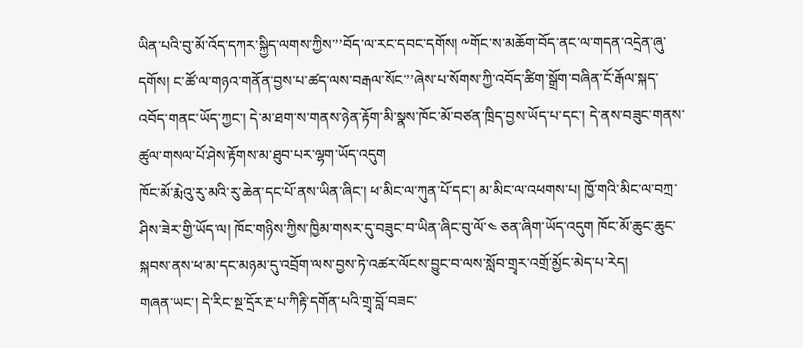ཡིན་པའི་བུ་མོ་འོད་དཀར་སྐྱིད་ལགས་ཀྱིས་’’བོད་ལ་རང་དབང་དགོས། ༸གོང་ས་མཆོག་བོད་ནང་ལ་གདན་འདྲེན་ཞུ་དགོས། ང་ཚོ་ལ་གཉའ་གནོན་བྱས་པ་ཚད་ལས་བརྒལ་སོང་’’ཞེས་པ་སོགས་ཀྱི་འབོད་ཚིག་སྒྲོག་བཞིན་ངོ་རྒོལ་སྐད་འབོད་གནང་ཡོད་ཀྱང་། དེ་མ་ཐག་ས་གནས་ཉེན་རྟོག་མི་སྣས་ཁོང་མོ་བཙན་ཁྲིད་བྱས་ཡོད་པ་དང་། དེ་ནས་བཟུང་གནས་ཚུལ་གསལ་པོ་ཤེས་རྟོགས་མ་ཐུབ་པར་ལྷག་ཡོད་འདུག
ཁོང་མོ་རྨེའུ་རུ་མའི་རུ་ཆེན་དང་པོ་ནས་ཡིན་ཞིང་། ཕ་མིང་ལ་ཀུན་པོ་དང་། མ་མིང་ལ་འཕགས་པ། ཁྱོ་གའི་མིང་ལ་བཀྲ་ཤིས་ཟེར་གྱི་ཡོད་ལ། ཁོང་གཉིས་ཀྱིས་ཁྱིམ་གསར་དུ་བཟུང་བ་ཡིན་ཞིང་བུ་ལོ་༤ ཅན་ཞིག་ཡོད་འདུག ཁོང་མོ་ཆུང་ཆུང་སྐབས་ནས་ཕ་མ་དང་མཉམ་དུ་འབྲོག་ལས་བྱས་ཏེ་འཚར་ལོངས་བྱུང་བ་ལས་སློབ་གྲྭར་འགྲོ་མྱོང་མེད་པ་རེད།
གཞན་ཡང་། དེ་རིང་སྔ་དྲོར་རྔ་པ་ཀིརྟི་དགོན་པའི་གྲྭ་བློ་བཟང་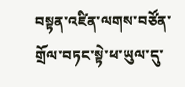བསྟན་འཛིན་ལགས་བཙོན་གྲོལ་བཏང་སྟེ་ཕ་ཡུལ་དུ་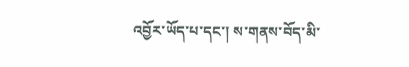འབྱོར་ཡོད་པ་དང་། ས་གནས་བོད་མི་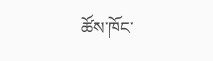ཚོས་ཁོང་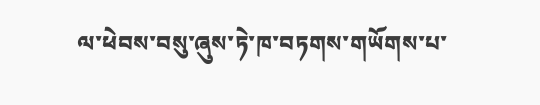ལ་ཕེབས་བསུ་ཞུས་ཏེ་ཁ་བཏགས་གཡོགས་པ་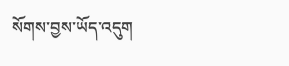སོགས་བྱས་ཡོད་འདུག